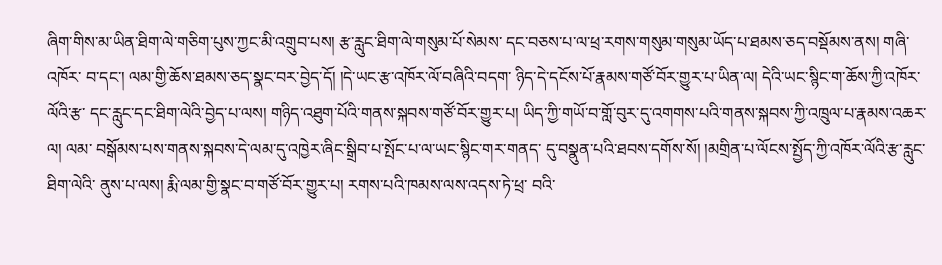ཞིག་གིས་མ་ཡིན་ཐིག་ལེ་གཅིག་པུས་ཀྱང་མི་འགྲུབ་པས། རྩ་རླུང་ཐིག་ལེ་གསུམ་པོ་སེམས་ དང་བཅས་པ་ལ་ཕྲ་རགས་གསུམ་གསུམ་ཡོད་པ་ཐམས་ཅད་བསྡོམས་ནས། གཞི་འཁོར་ བ་དང་། ལམ་གྱི་ཆོས་ཐམས་ཅད་སྣང་བར་བྱེད་དོ། །དེ་ཡང་རྩ་འཁོར་ལོ་བཞིའི་བདག་ ཉིད་དེ་དངོས་པོ་རྣམས་གཙོ་བོར་གྱུར་པ་ཡིན་ལ། དེའི་ཡང་སྙིང་ག་ཆོས་ཀྱི་འཁོར་ལོའི་རྩ་ དང་རླུང་དང་ཐིག་ལེའི་བྱེད་པ་ལས། གཉིད་འཐུག་པོའི་གནས་སྐབས་གཙོ་བོར་གྱུར་པ། ཡིད་ཀྱི་གཡོ་བ་གློ་བུར་དུ་འགགས་པའི་གནས་སྐབས་ཀྱི་འཁྲུལ་པ་རྣམས་འཆར་ལ། ལམ་ བསྒོམས་པས་གནས་སྐབས་དེ་ལམ་དུ་འཁྱེར་ཞིང་སྒྲིབ་པ་སྤོང་པ་ལ་ཡང་སྙིང་གར་གནད་ དུ་བསྣུན་པའི་ཐབས་དགོས་སོ། །མགྲིན་པ་ལོངས་སྤྱོད་ཀྱི་འཁོར་ལོའི་རྩ་རླུང་ཐིག་ལེའི་ ནུས་པ་ལས། རྨི་ལམ་གྱི་སྣང་བ་གཙོ་བོར་གྱུར་པ། རགས་པའི་ཁམས་ལས་འདས་ཏེ་ཕྲ་ བའི་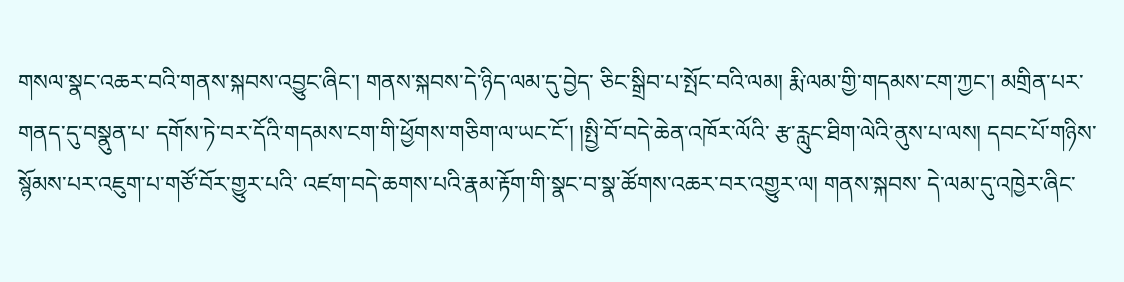གསལ་སྣང་འཆར་བའི་གནས་སྐབས་འབྱུང་ཞིང་། གནས་སྐབས་དེ་ཉིད་ལམ་དུ་བྱེད་ ཅིང་སྒྲིབ་པ་སྤོང་བའི་ལམ། རྨི་ལམ་གྱི་གདམས་ངག་ཀྱང་། མགྲིན་པར་གནད་དུ་བསྣུན་པ་ དགོས་ཏེ་བར་དོའི་གདམས་ངག་གི་ཕྱོགས་གཅིག་ལ་ཡང་ངོ་། །སྤྱི་བོ་བདེ་ཆེན་འཁོར་ལོའི་ རྩ་རླུང་ཐིག་ལེའི་ནུས་པ་ལས། དབང་པོ་གཉིས་སྙོམས་པར་འཇུག་པ་གཙོ་བོར་གྱུར་པའི་ འཛག་བདེ་ཆགས་པའི་རྣམ་རྟོག་གི་སྣང་བ་སྣ་ཚོགས་འཆར་བར་འགྱུར་ལ། གནས་སྐབས་ དེ་ལམ་དུ་འཁྱེར་ཞིང་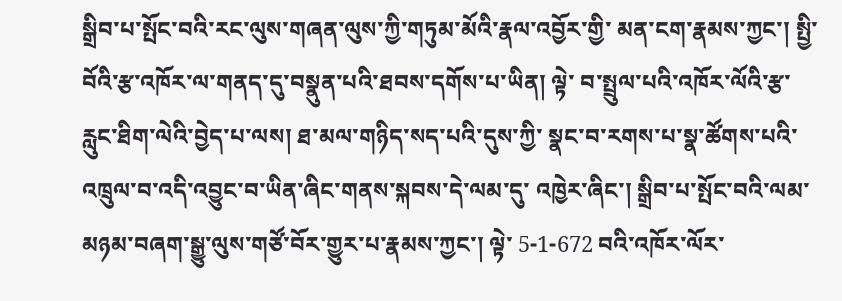སྒྲིབ་པ་སྤོང་བའི་རང་ལུས་གཞན་ལུས་ཀྱི་གཏུམ་མོའི་རྣལ་འབྱོར་གྱི་ མན་ངག་རྣམས་ཀྱང་། སྤྱི་བོའི་རྩ་འཁོར་ལ་གནད་དུ་བསྣུན་པའི་ཐབས་དགོས་པ་ཡིན། ལྟེ་ བ་སྤྲུལ་པའི་འཁོར་ལོའི་རྩ་རླུང་ཐིག་ལེའི་བྱེད་པ་ལས། ཐ་མལ་གཉིད་སད་པའི་དུས་ཀྱི་ སྣང་བ་རགས་པ་སྣ་ཚོགས་པའི་འཁྲུལ་བ་འདི་འབྱུང་བ་ཡིན་ཞིང་གནས་སྐབས་དེ་ལམ་དུ་ འཁྱེར་ཞིང་། སྒྲིབ་པ་སྤོང་བའི་ལམ་མཉམ་བཞག་སྒྱུ་ལུས་གཙོ་བོར་གྱུར་པ་རྣམས་ཀྱང་། ལྟེ་ 5-1-672 བའི་འཁོར་ལོར་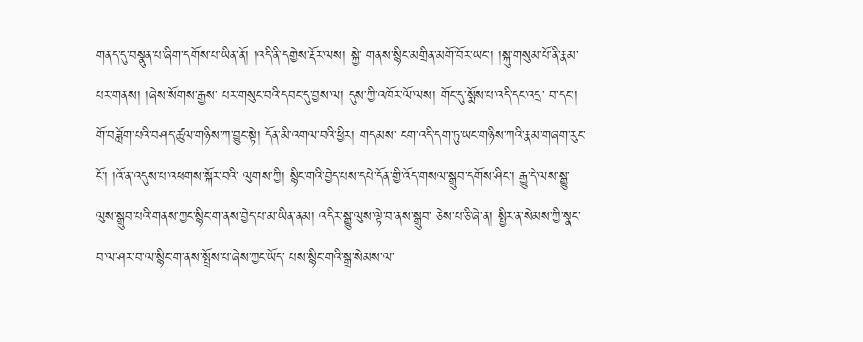གནད་དུ་བསྣུན་པ་ཞིག་དགོས་པ་ཡིན་ནོ། །འདི་ནི་དགྱེས་རྡོར་ལས། སྐྱེ་ གནས་སྙིང་མགྲིན་མགོ་བོར་ཡང་། །སྐུ་གསུམ་པོ་ནི་རྣམ་པར་གནས། །ཞེས་སོགས་རྒྱས་ པར་གསུང་བའི་དབང་དུ་བྱས་ལ། དུས་ཀྱི་འཁོར་ལོ་ལས། གོང་དུ་སྨོས་པ་འདི་དང་འདྲ་ བ་དང་། གོ་བཟློག་པའི་བཤད་ཚུལ་གཉིས་ཀ་བྱུང་སྟེ། དོན་མི་འགལ་བའི་ཕྱིར། གདམས་ ངག་འདི་དག་ཏུ་ཡང་གཉིས་ཀའི་རྣམ་གཞག་རུང་ངོ་། །འོ་ན་འདུས་པ་འཕགས་སྐོར་བའི་ ལུགས་ཀྱི། སྙིང་གའི་བྱེད་པས་དཔེ་དོན་གྱི་འོད་གསལ་སྒྲུབ་དགོས་ཤིང་། རྒྱུ་དེ་ལས་སྒྱུ་ ལུས་སྒྲུབ་པའི་གནས་ཀྱང་སྙིང་ག་ནས་བྱེད་པ་མ་ཡིན་ནམ། འདིར་སྒྱུ་ལུས་ལྟེ་བ་ནས་སྒྲུབ་ ཅེས་པ་ཅི་ཞེ་ན། སྤྱིར་ན་སེམས་ཀྱི་སྣང་བ་ལ་ཤར་བ་ལ་སྙིང་ག་ནས་སྤྲོས་པ་ཞེས་ཀྱང་ཡོད་ པས་སྙིང་གའི་སྒྲ་སེམས་ལ་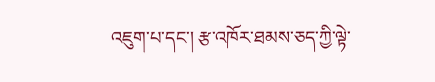འཇུག་པ་དང་། རྩ་འཁོར་ཐམས་ཅད་ཀྱི་ལྟེ་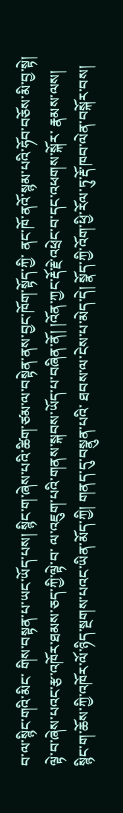བ་ལ་སྙིང་གའི་མིང་ གིས་བསྟན་པ་ཡང་ཡོད་པས། སྙིང་ག་ཞེས་པའི་ཚིག་ཙམ་ལ་བསྟེན་ནས་བྱང་ཁོག་སྟོད་ཀྱི་ ནང་ཁོ་ནའོ་སྙམ་པའི་ཧོབ་བཅོས་མི་བྱ་སྟེ། ལྟེ་བ་ཞེས་པའང་རྩ་འཁོར་ཐམས་ཅད་ཀྱི་ལྟེ་བ་ ལ་འཇུག་པའི་གནས་སྐབས་ཡོད་པ་བཞིན་ནོ། །འོན་ཀྱང་རྡོ་རྗེ་འཕྲེང་བ་དང་འཕགས་སྐོར་ རྣམས་ལས། སྙིང་ག་ཆོས་ཀྱི་འཁོར་ལོ་ཉིད་སྔགས་པའང་ཡིན་མོད་ཀྱི། གནད་དུ་བསྣུན་པའི་ ཐབས་ལ་ངེས་པ་མེད་དེ། སྣོད་ཀྱི་འོག་ཕྱི་རོལ་ཏུ་རྡོ་ཁབ་ལེན་བསྐོར་བས།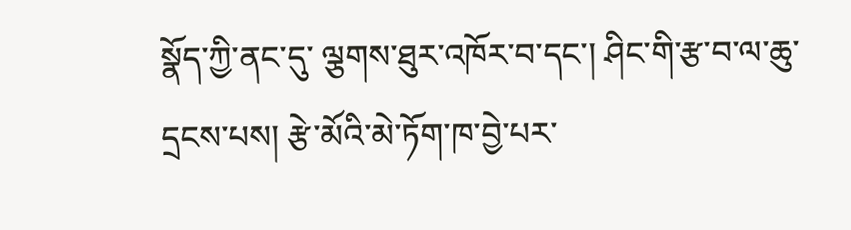སྣོད་ཀྱི་ནང་དུ་ ལྕགས་ཐུར་འཁོར་བ་དང་། ཤིང་གི་རྩ་བ་ལ་ཆུ་དྲངས་པས། རྩེ་མོའི་མེ་ཏོག་ཁ་བྱེ་པར་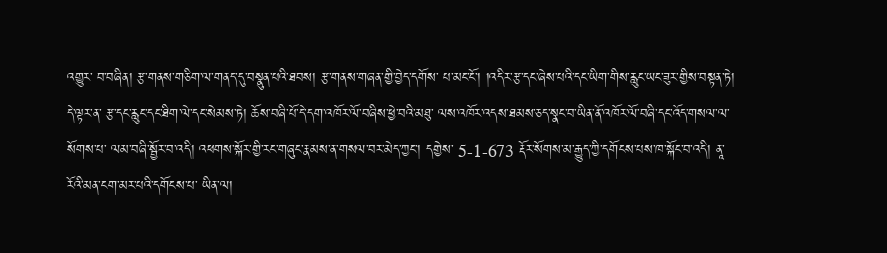འགྱུར་ བ་བཞིན། རྩ་གནས་གཅིག་ལ་གནད་དུ་བསྣུན་པའི་ཐབས། རྩ་གནས་གཞན་གྱི་བྱེད་དགོས་ པ་མང་ངོ་། །འདིར་རྩ་དང་ཞེས་པའི་དང་ཡིག་གིས་རླུང་ཡང་ཟུར་གྱིས་བསྟན་ཏེ། དེ་ལྟར་ན་ རྩ་དང་རླུང་དང་ཐིག་ལེ་དང་སེམས་ཏེ། ཆོས་བཞི་པོ་དེ་དག་འཁོར་ལོ་བཞིས་ཕྱེ་བའི་མཐུ་ ལས་འཁོར་འདས་ཐམས་ཅད་སྣང་བ་ཡིན་ནོ་འཁོར་ལོ་བཞི་དང་འོད་གསལ་ལ་སོགས་པ་ ལམ་བཞི་སྦྱོར་བ་འདི། འཕགས་སྐོར་གྱི་རང་གཞུང་རྣམས་ན་གསལ་བར་མེད་ཀྱང་། དགྱེས་ 5-1-673 རྡོར་སོགས་མ་རྒྱུད་ཀྱི་དགོངས་པས་ཁ་སྐོང་བ་འདི། ནཱ་རོའི་མན་ངག་མར་པའི་དགོངས་པ་ ཡིན་ལ།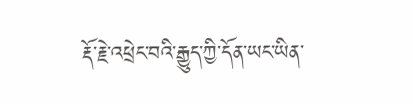རྡོ་རྗེ་འཕྲེང་བའི་རྒྱུད་ཀྱི་དོན་ཡང་ཡིན་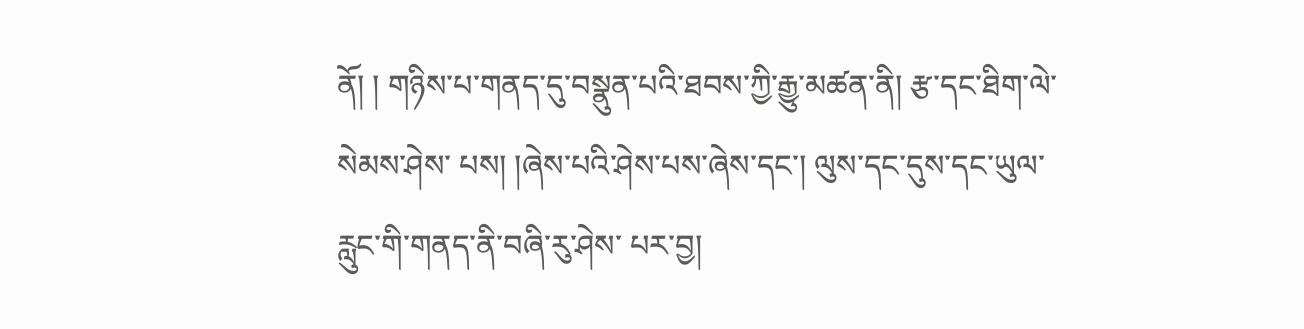ནོ། ། གཉིས་པ་གནད་དུ་བསྣུན་པའི་ཐབས་ཀྱི་རྒྱུ་མཚན་ནི། རྩ་དང་ཐིག་ལེ་སེམས་ཤེས་ པས། །ཞེས་པའི་ཤེས་པས་ཞེས་དང་། ལུས་དང་དུས་དང་ཡུལ་རླུང་གི་གནད་ནི་བཞི་རུ་ཤེས་ པར་བྱ།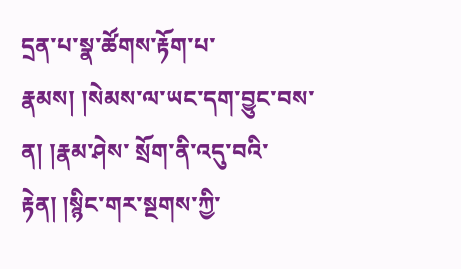དྲན་པ་སྣ་ཚོགས་རྟོག་པ་རྣམས། །སེམས་ལ་ཡང་དག་བྱུང་བས་ན། །རྣམ་ཤེས་ སྲོག་ནི་འདུ་བའི་རྟེན། །སྙིང་གར་སྔགས་ཀྱི་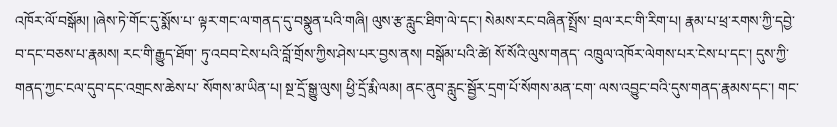འཁོར་ལོ་བསྒོམ། །ཞེས་ཏེ་གོང་དུ་སྨོས་པ་ ལྟར་གང་ལ་གནད་དུ་བསྣུན་པའི་གཞི། ལུས་རྩ་རླུང་ཐིག་ལེ་དང་། སེམས་རང་བཞིན་སྤྲོས་ བྲལ་རང་གི་རིག་པ། རྣམ་པ་ཕྲ་རགས་ཀྱི་དབྱེ་བ་དང་བཅས་པ་རྣམས། རང་གི་རྒྱུད་ཐོག་ ཏུ་འབབ་ངེས་པའི་བློ་གྲོས་ཀྱིས་ཤེས་པར་བྱས་ནས། བསྒོམ་པའི་ཚེ། སོ་སོའི་ལུས་གནད་ འཁྲུལ་འཁོར་ལེགས་པར་ངེས་པ་དང་། དུས་ཀྱི་གནད་ཀྱང་ངལ་དུབ་དང་འགྲངས་ཆེས་པ་ སོགས་མ་ཡིན་པ། སྔ་དྲོ་སྒྱུ་ལུས། ཕྱི་དྲོ་རྨི་ལམ། ནང་ནུབ་རླུང་སྦྱོར་དྲག་པོ་སོགས་མན་ངག་ ལས་འབྱུང་བའི་དུས་གནད་རྣམས་དང་། གང་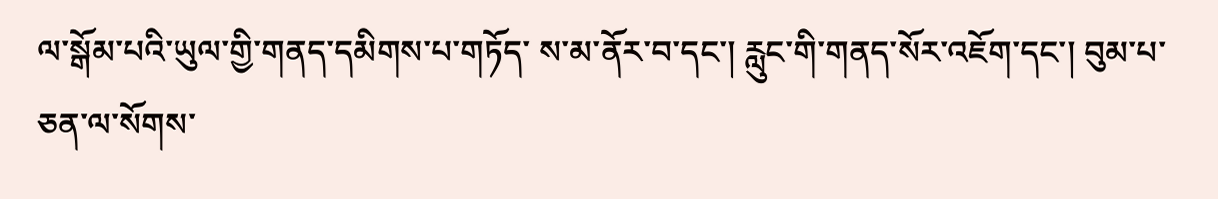ལ་སྒོམ་པའི་ཡུལ་གྱི་གནད་དམིགས་པ་གཏོད་ ས་མ་ནོར་བ་དང་། རླུང་གི་གནད་སོར་འཇོག་དང་། བུམ་པ་ཅན་ལ་སོགས་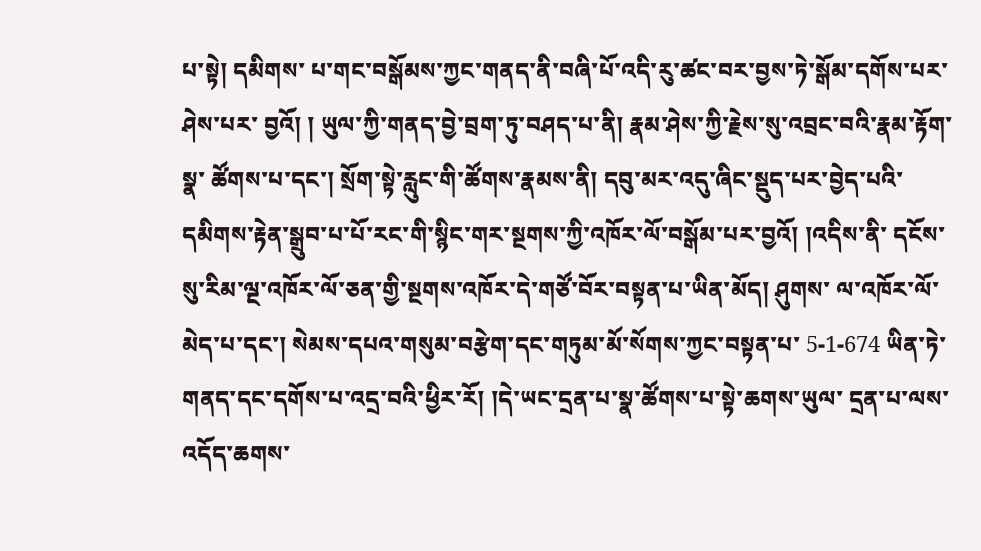པ་སྟེ། དམིགས་ པ་གང་བསྒོམས་ཀྱང་གནད་ནི་བཞི་པོ་འདི་རུ་ཚང་བར་བྱས་ཏེ་སྒོམ་དགོས་པར་ཤེས་པར་ བྱའོ། ། ཡུལ་ཀྱི་གནད་བྱེ་བྲག་ཏུ་བཤད་པ་ནི། རྣམ་ཤེས་ཀྱི་རྗེས་སུ་འབྲང་བའི་རྣམ་རྟོག་སྣ་ ཚོགས་པ་དང་། སྲོག་སྟེ་རླུང་གི་ཚོགས་རྣམས་ནི། དབུ་མར་འདུ་ཞིང་སྡུད་པར་བྱེད་པའི་ དམིགས་རྟེན་སྒྲུབ་པ་པོ་རང་གི་སྙིང་གར་སྔགས་ཀྱི་འཁོར་ལོ་བསྒོམ་པར་བྱའོ། །འདིས་ནི་ དངོས་སུ་རིམ་ལྔ་འཁོར་ལོ་ཅན་གྱི་སྔགས་འཁོར་དེ་གཙོ་བོར་བསྟན་པ་ཡིན་མོད། ཤུགས་ ལ་འཁོར་ལོ་མེད་པ་དང་། སེམས་དཔའ་གསུམ་བརྩེག་དང་གཏུམ་མོ་སོགས་ཀྱང་བསྟན་པ་ 5-1-674 ཡིན་ཏེ་གནད་དང་དགོས་པ་འདྲ་བའི་ཕྱིར་རོ། །དེ་ཡང་དྲན་པ་སྣ་ཚོགས་པ་སྟེ་ཆགས་ཡུལ་ དྲན་པ་ལས་འདོད་ཆགས་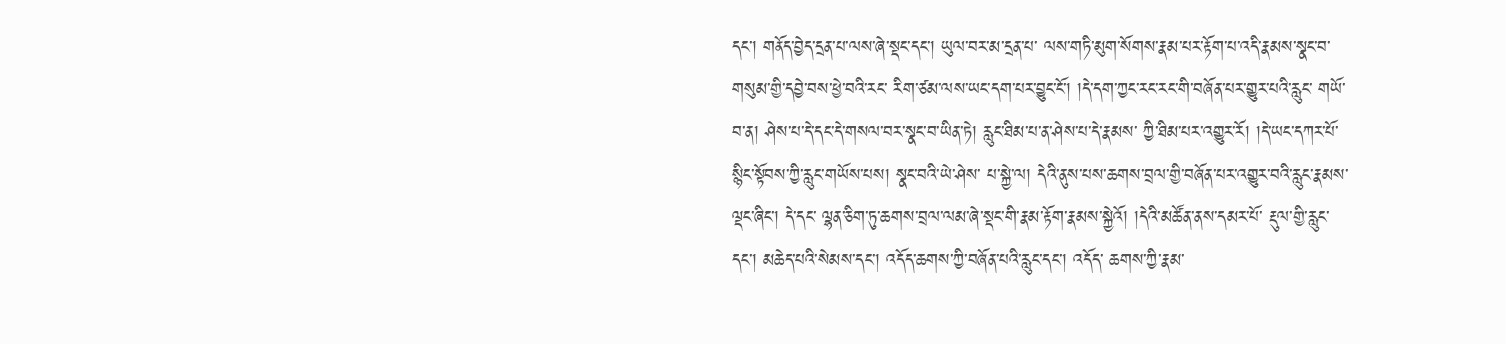དང་། གནོད་བྱེད་དྲན་པ་ལས་ཞེ་སྡང་དང་། ཡུལ་བར་མ་དྲན་པ་ ལས་གཏི་མུག་སོགས་རྣམ་པར་རྟོག་པ་འདི་རྣམས་སྣང་བ་གསུམ་གྱི་དབྱེ་བས་ཕྱེ་བའི་རང་ རིག་ཙམ་ལས་ཡང་དག་པར་བྱུང་ངོ་། །དེ་དག་ཀྱང་རང་རང་གི་བཞོན་པར་གྱུར་པའི་རླུང་ གཡོ་བ་ན། ཤེས་པ་དེ་དང་དེ་གསལ་བར་སྣང་བ་ཡིན་ཏེ། རླུང་ཐིམ་པ་ན་ཤེས་པ་དེ་རྣམས་ ཀྱི་ཐིམ་པར་འགྱུར་རོ། །དེ་ཡང་དཀར་པོ་སྙིང་སྟོབས་ཀྱི་རླུང་གཡོས་པས། སྣང་བའི་ཡེ་ཤེས་ པ་སྐྱེ་ལ། དེའི་ནུས་པས་ཆགས་བྲལ་གྱི་བཞོན་པར་འགྱུར་བའི་རླུང་རྣམས་ལྡང་ཞིང་། དེ་དང་ ལྷན་ཅིག་ཏུ་ཆགས་བྲལ་ལམ་ཞེ་སྡང་གི་རྣམ་རྟོག་རྣམས་སྐྱེའོ། །དེའི་མཚོན་ནས་དམར་པོ་ རྡུལ་གྱི་རླུང་དང་། མཆེད་པའི་སེམས་དང་། འདོད་ཆགས་ཀྱི་བཞོན་པའི་རླུང་དང་། འདོད་ ཆགས་ཀྱི་རྣམ་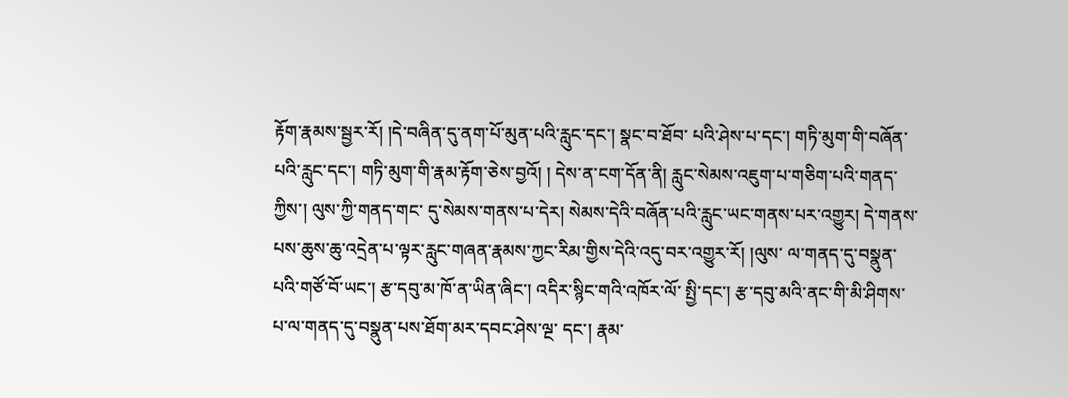རྟོག་རྣམས་སྦྱར་རོ། །དེ་བཞིན་དུ་ནག་པོ་མུན་པའི་རླུང་དང་། སྣང་བ་ཐོབ་ པའི་ཤེས་པ་དང་། གཏི་མུག་གི་བཞོན་པའི་རླུང་དང་། གཏི་མུག་གི་རྣམ་རྟོག་ཅེས་བྱའོ། ། དེས་ན་ངག་དོན་ནི། རླུང་སེམས་འཇུག་པ་གཅིག་པའི་གནད་ཀྱིས་། ལུས་ཀྱི་གནད་གང་ དུ་སེམས་གནས་པ་དེར། སེམས་དེའི་བཞོན་པའི་རླུང་ཡང་གནས་པར་འགྱུར། དེ་གནས་ པས་ཆུས་ཆུ་འདྲེན་པ་ལྟར་རླུང་གཞན་རྣམས་ཀྱང་རིམ་གྱིས་དེའི་འདུ་བར་འགྱུར་རོ། །ལུས་ ལ་གནད་དུ་བསྣུན་པའི་གཙོ་བོ་ཡང་། རྩ་དབུ་མ་ཁོ་ན་ཡིན་ཞིང་། འདིར་སྙིང་གའི་འཁོར་ལོ་ སྤྱི་དང་། རྩ་དབུ་མའི་ནང་གི་མི་ཤིགས་པ་ལ་གནད་དུ་བསྣུན་པས་ཐོག་མར་དབང་ཤེས་ལྔ་ དང་། རྣམ་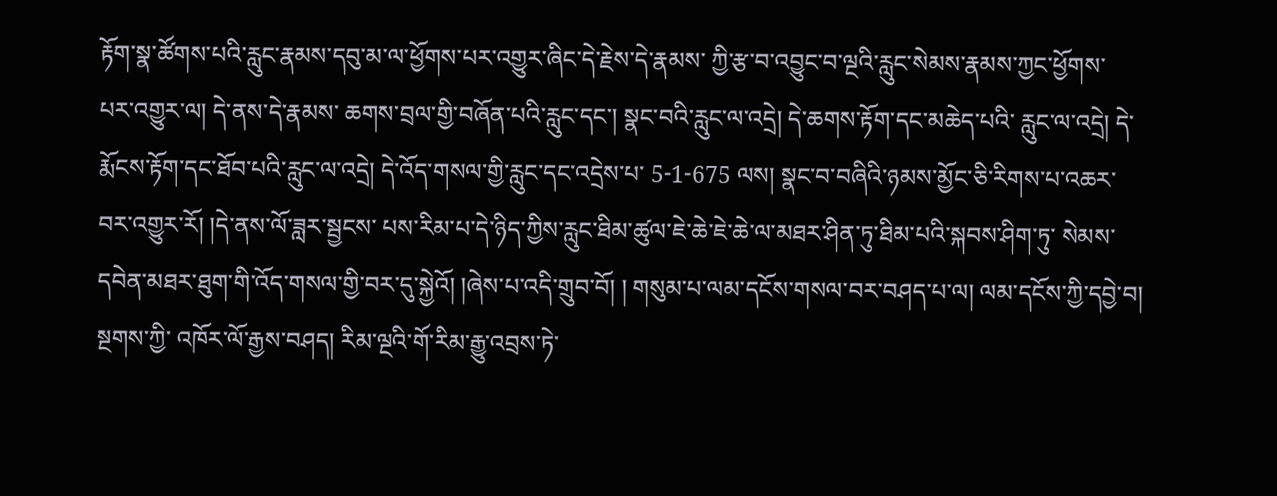རྟོག་སྣ་ཚོགས་པའི་རླུང་རྣམས་དབུ་མ་ལ་ཕྱོགས་པར་འགྱུར་ཞིང་དེ་རྗེས་དེ་རྣམས་ ཀྱི་རྩ་བ་འབྱུང་བ་ལྔའི་རླུང་སེམས་རྣམས་ཀྱང་ཕྱོགས་པར་འགྱུར་ལ། དེ་ནས་དེ་རྣམས་ ཆགས་བྲལ་གྱི་བཞོན་པའི་རླུང་དང་། སྣང་བའི་རླུང་ལ་འདྲེ། དེ་ཆགས་རྟོག་དང་མཆེད་པའི་ རླུང་ལ་འདྲེ། དེ་རྨོངས་རྟོག་དང་ཐོབ་པའི་རླུང་ལ་འདྲེ། དེ་འོད་གསལ་གྱི་རླུང་དང་འདྲེས་པ་ 5-1-675 ལས། སྣང་བ་བཞིའི་ཉམས་མྱོང་ཅི་རིགས་པ་འཆར་བར་འགྱུར་རོ། །དེ་ནས་ལོ་ཟླར་སྦྱངས་ པས་རིམ་པ་དེ་ཉིད་ཀྱིས་རླུང་ཐིམ་ཚུལ་ཇེ་ཆེ་ཇེ་ཆེ་ལ་མཐར་ཤིན་ཏུ་ཐིམ་པའི་སྐབས་ཤིག་ཏུ་ སེམས་དབེན་མཐར་ཐུག་གི་འོད་གསལ་གྱི་བར་དུ་སྐྱེའོ། །ཞེས་པ་འདི་གྲུབ་བོ། ། གསུམ་པ་ལམ་དངོས་གསལ་བར་བཤད་པ་ལ། ལམ་དངོས་ཀྱི་དབྱེ་བ། སྔགས་ཀྱི་ འཁོར་ལོ་རྒྱས་བཤད། རིམ་ལྔའི་གོ་རིམ་རྒྱུ་འབྲས་ཏེ་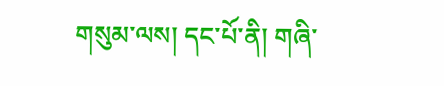གསུམ་ལས། དང་པོ་ནི། གཞི་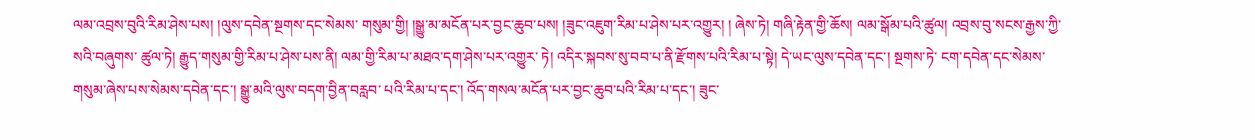ལམ་འབྲས་བུའི་རིམ་ཤེས་པས། །ལུས་དབེན་སྔགས་དང་སེམས་ གསུམ་གྱི། །སྒྱུ་མ་མངོན་པར་བྱང་ཆུབ་པས། །ཟུང་འཇུག་རིམ་པ་ཤེས་པར་འགྱུར། ། ཞེས་ཏེ། གཞི་རྟེན་གྱི་ཆོས། ལམ་སྒོམ་པའི་ཚུལ། འབྲས་བུ་སངས་རྒྱས་ཀྱི་སའི་བཞུགས་ ཚུལ་ཏེ། རྒྱུད་གསུམ་གྱི་རིམ་པ་ཤེས་པས་ནི། ལམ་གྱི་རིམ་པ་མཐའ་དག་ཤེས་པར་འགྱུར་ ཏེ། འདིར་སྐབས་སུ་བབ་པ་ནི་རྫོགས་པའི་རིམ་པ་སྟེ། དེ་ཡང་ལུས་དབེན་དང་། སྔགས་ཏེ་ ངག་དབེན་དང་སེམས་གསུམ་ཞེས་པས་སེམས་དབེན་དང་། སྒྱུ་མའི་ལུས་བདག་བྱིན་བརླབ་ པའི་རིམ་པ་དང་། འོད་གསལ་མངོན་པར་བྱང་ཆུབ་པའི་རིམ་པ་དང་། ཟུང་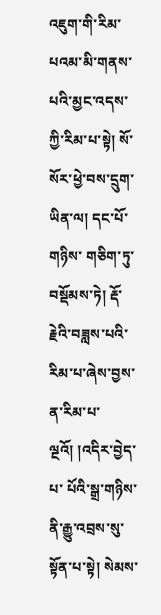འཇུག་གི་རིམ་ པའམ་མི་གནས་པའི་མྱང་འདས་ཀྱི་རིམ་པ་སྟེ། སོ་སོར་ཕྱེ་བས་དྲུག་ཡིན་ལ། དང་པོ་གཉིས་ གཅིག་ཏུ་བསྡོམས་ཏེ། རྡོ་རྗེའི་བཟླས་པའི་རིམ་པ་ཞེས་བྱས་ན་རིམ་པ་ལྔའོ། །འདིར་བྱེད་པ་ པོའི་སྒྲ་གཉིས་ནི་རྒྱུ་འབྲས་སུ་སྟོན་པ་སྟེ། སེམས་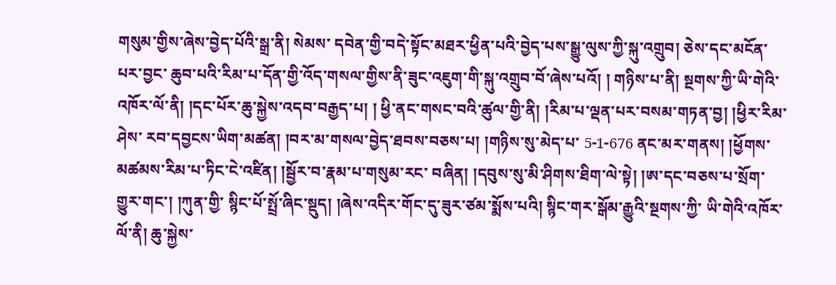གསུམ་གྱིས་ཞེས་བྱེད་པོའི་སྒྲ་ནི། སེམས་ དབེན་གྱི་བདེ་སྟོང་མཐར་ཕྱིན་པའི་བྱེད་པས་སྒྱུ་ལུས་ཀྱི་སྐུ་འགྲུབ། ཅེས་དང་མངོན་པར་བྱང་ ཆུབ་པའི་རིམ་པ་དོན་གྱི་འོད་གསལ་གྱིས་ནི་ཟུང་འཇུག་གི་སྐུ་འགྲུབ་བོ་ཞེས་པའོ། ། གཉིས་པ་ནི། སྔགས་ཀྱི་ཡི་གེའི་འཁོར་ལོ་ནི། །དང་པོར་ཆུ་སྐྱེས་འདབ་བརྒྱད་པ། ། ཕྱི་ནང་གསང་བའི་ཚུལ་གྱི་ནི། །རིམ་པ་ལྡན་པར་བསམ་གཏན་བྱ། །ཕྱིར་རིམ་ཤེས་ རབ་དབྱངས་ཡིག་མཚན། །བར་མ་གསལ་བྱེད་ཐབས་བཅས་པ། །གཉིས་སུ་མེད་པ་ 5-1-676 ནང་མར་གནས། །ཕྱོགས་མཚམས་རིམ་པ་ཏིང་ངེ་འཛིན། །སྦྱོར་བ་རྣམ་པ་གསུམ་རང་ བཞིན། །དབུས་སུ་མི་ཤིགས་ཐིག་ལེ་སྟེ། །ཨ་དང་བཅས་པ་སྲོག་གྱུར་གང་། །ཀུན་གྱི་ སྙིང་པོ་སྤྲོ་ཞིང་སྡུད། །ཞེས་འདིར་གོང་དུ་ཟུར་ཙམ་སྨོས་པའི། སྙིང་གར་སྒོམ་རྒྱུའི་སྔགས་ཀྱི་ ཡི་གེའི་འཁོར་ལོ་ནི། ཆུ་སྐྱེས་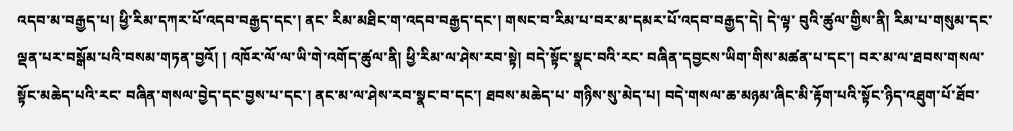འདབ་མ་བརྒྱད་པ། ཕྱི་རིམ་དཀར་པོ་འདབ་བརྒྱད་དང་། ནང་ རིམ་མཐིང་ག་འདབ་བརྒྱད་དང་། གསང་བ་རིམ་པ་བར་མ་དམར་པོ་འདབ་བརྒྱད་དེ། དེ་ལྟ་ བུའི་ཚུལ་གྱིས་ནི། རིམ་པ་གསུམ་དང་ལྡན་པར་བསྒོམ་པའི་བསམ་གཏན་བྱའོ། ། འཁོར་ལོ་ལ་ཡི་གེ་འགོད་ཚུལ་ནི། ཕྱི་རིམ་ལ་ཤེས་རབ་སྟེ། བདེ་སྟོང་སྣང་བའི་རང་ བཞིན་དབྱངས་ཡིག་གིས་མཚན་པ་དང་། བར་མ་ལ་ཐབས་གསལ་སྟོང་མཆེད་པའི་རང་ བཞིན་གསལ་བྱེད་དང་བྱས་པ་དང་། ནང་མ་ལ་ཤེས་རབ་སྣང་བ་དང་། ཐབས་མཆེད་པ་ གཉིས་སུ་མེད་པ། བདེ་གསལ་ཆ་མཉམ་ཞིང་མི་རྟོག་པའི་སྟོང་ཉིད་འཐུག་པོ་ཐོབ་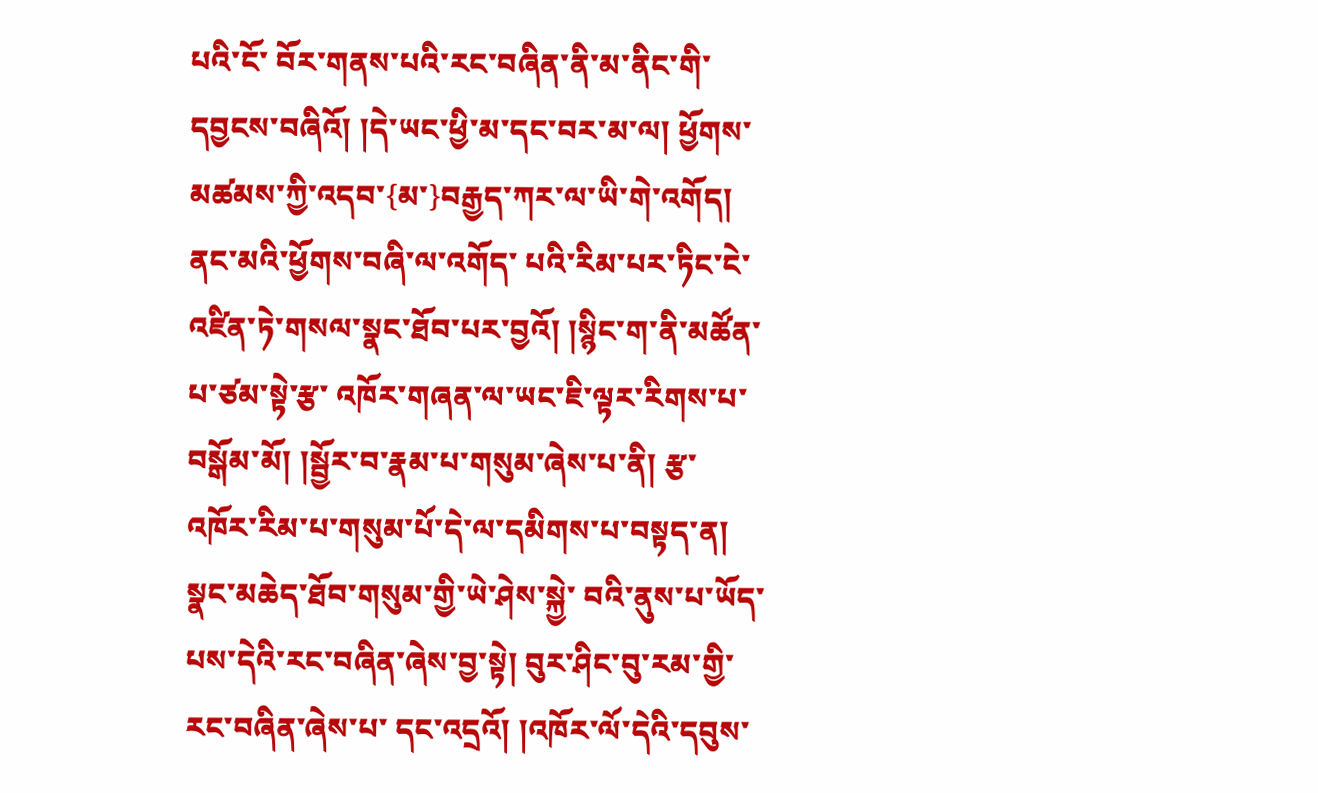པའི་ངོ་ བོར་གནས་པའི་རང་བཞིན་ནི་མ་ནིང་གི་དབྱངས་བཞིའོ། །དེ་ཡང་ཕྱི་མ་དང་བར་མ་ལ། ཕྱོགས་མཚམས་ཀྱི་འདབ་{མ་}བརྒྱད་ཀར་ལ་ཡི་གེ་འགོད། ནང་མའི་ཕྱོགས་བཞི་ལ་འགོད་ པའི་རིམ་པར་ཏིང་ངེ་འཛིན་ཏེ་གསལ་སྣང་ཐོབ་པར་བྱའོ། །སྙིང་ག་ནི་མཚོན་པ་ཙམ་སྟེ་རྩ་ འཁོར་གཞན་ལ་ཡང་ཇི་ལྟར་རིགས་པ་བསྒོམ་མོ། །སྦྱོར་བ་རྣམ་པ་གསུམ་ཞེས་པ་ནི། རྩ་ འཁོར་རིམ་པ་གསུམ་པོ་དེ་ལ་དམིགས་པ་བསྟད་ན། སྣང་མཆེད་ཐོབ་གསུམ་གྱི་ཡེ་ཤེས་སྐྱེ་ བའི་ནུས་པ་ཡོད་པས་དེའི་རང་བཞིན་ཞེས་བྱ་སྟེ། བུར་ཤིང་བུ་རམ་གྱི་རང་བཞིན་ཞེས་པ་ དང་འདྲའོ། །འཁོར་ལོ་དེའི་དབུས་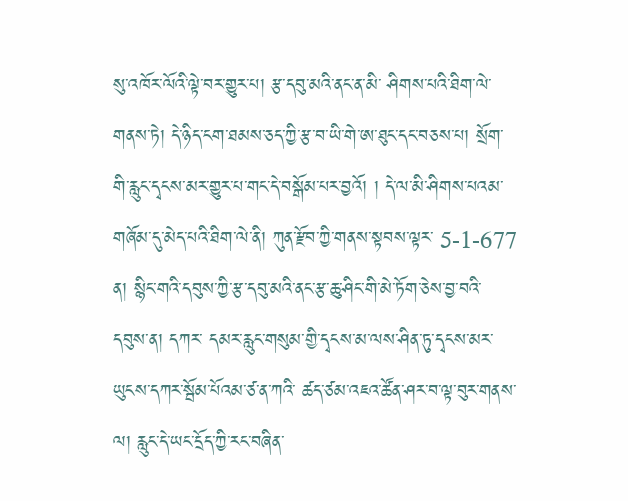སུ་འཁོར་ལོའི་ལྟེ་བར་གྱུར་པ། རྩ་དབུ་མའི་ནང་ན་མི་ ཤིགས་པའི་ཐིག་ལེ་གནས་ཏེ། དེ་ཉིད་ངག་ཐམས་ཅད་ཀྱི་རྩ་བ་ཡི་གེ་ཨ་ཐུང་དང་བཅས་པ། སྲོག་གི་རླུང་དྭངས་མར་གྱུར་པ་གང་དེ་བསྒོམ་པར་བྱའོ། ། དེ་ལ་མི་ཤིགས་པའམ་གཞོམ་དུ་མེད་པའི་ཐིག་ལེ་ནི། ཀུན་རྫོབ་ཀྱི་གནས་སྟབས་ལྟར་ 5-1-677 ན། སྙིང་གའི་དབུས་ཀྱི་རྩ་དབུ་མའི་ནང་རྩ་ཆུ་ཤིང་གི་མེ་ཏོག་ཅེས་བྱ་བའི་དབུས་ན། དཀར་ དམར་རླུང་གསུམ་གྱི་དྭངས་མ་ལས་ཤིན་ཏུ་དྭངས་མར་ཡུངས་དཀར་སྦོམ་པོའམ་ཙ་ན་ཀའི་ ཚད་ཙམ་འཇའ་ཚོན་ཤར་བ་ལྟ་བུར་གནས་ལ། རླུང་དེ་ཡང་དྲོད་ཀྱི་རང་བཞིན་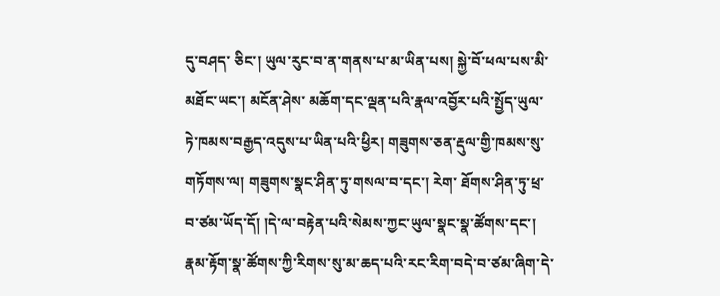དུ་བཤད་ ཅིང་། ཡུལ་རུང་བ་ན་གནས་པ་མ་ཡིན་པས། སྐྱེ་བོ་ཕལ་པས་མི་མཐོང་ཡང་། མངོན་ཤེས་ མཆོག་དང་ལྡན་པའི་རྣལ་འབྱོར་པའི་སྤྱོད་ཡུལ་ཏེ་ཁམས་བརྒྱད་འདུས་པ་ཡིན་པའི་ཕྱིར། གཟུགས་ཅན་རྡུལ་གྱི་ཁམས་སུ་གཏོགས་ལ། གཟུགས་སྣང་ཤིན་ཏུ་གསལ་བ་དང་། རེག་ ཐོགས་ཤིན་ཏུ་ཕྲ་བ་ཙམ་ཡོད་དོ། །དེ་ལ་བརྟེན་པའི་སེམས་ཀྱང་ཡུལ་སྣང་སྣ་ཚོགས་དང་། རྣམ་རྟོག་སྣ་ཚོགས་ཀྱི་རིགས་སུ་མ་ཆད་པའི་རང་རིག་བདེ་བ་ཙམ་ཞིག་དེ་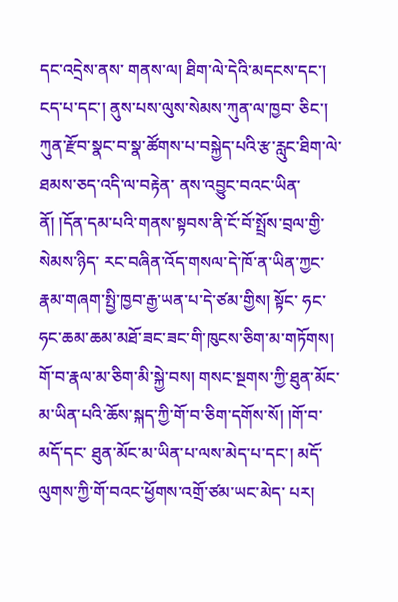དང་འདྲེས་ནས་ གནས་ལ། ཐིག་ལེ་དེའི་མདངས་དང་། ངད་པ་དང་། ནུས་པས་ལུས་སེམས་ཀུན་ལ་ཁྱབ་ ཅིང་། ཀུན་རྫོབ་སྣང་བ་སྣ་ཚོགས་པ་བསྐྱེད་པའི་རྩ་རླུང་ཐིག་ལེ་ཐམས་ཅད་འདི་ལ་བརྟེན་ ནས་འབྱུང་བའང་ཡིན་ནོ། །དོན་དམ་པའི་གནས་སྟབས་ནི་ངོ་བོ་སྤྲོས་བྲལ་གྱི་སེམས་ཉིད་ རང་བཞིན་འོད་གསལ་དེ་ཁོ་ན་ཡིན་ཀྱང་རྣམ་གཞག་སྤྱི་ཁྱབ་རྒྱ་ཡན་པ་དེ་ཙམ་གྱིས། སྟོང་ ཧང་ཧང་ཆམ་ཆམ་མཐོ་ཟང་ཟང་གི་ཁུངས་ཅིག་མ་གཏོགས། གོ་བ་རྣལ་མ་ཅིག་མི་སྐྱེ་བས། གསང་སྔགས་ཀྱི་ཐུན་མོང་མ་ཡིན་པའི་ཆོས་སྐད་ཀྱི་གོ་བ་ཅིག་དགོས་སོ། །གོ་བ་མདོ་དང་ ཐུན་མོང་མ་ཡིན་པ་ལས་མེད་པ་དང་། མདོ་ལུགས་ཀྱི་གོ་བའང་ཕྱོགས་འགྲོ་ཙམ་ཡང་མེད་ པར།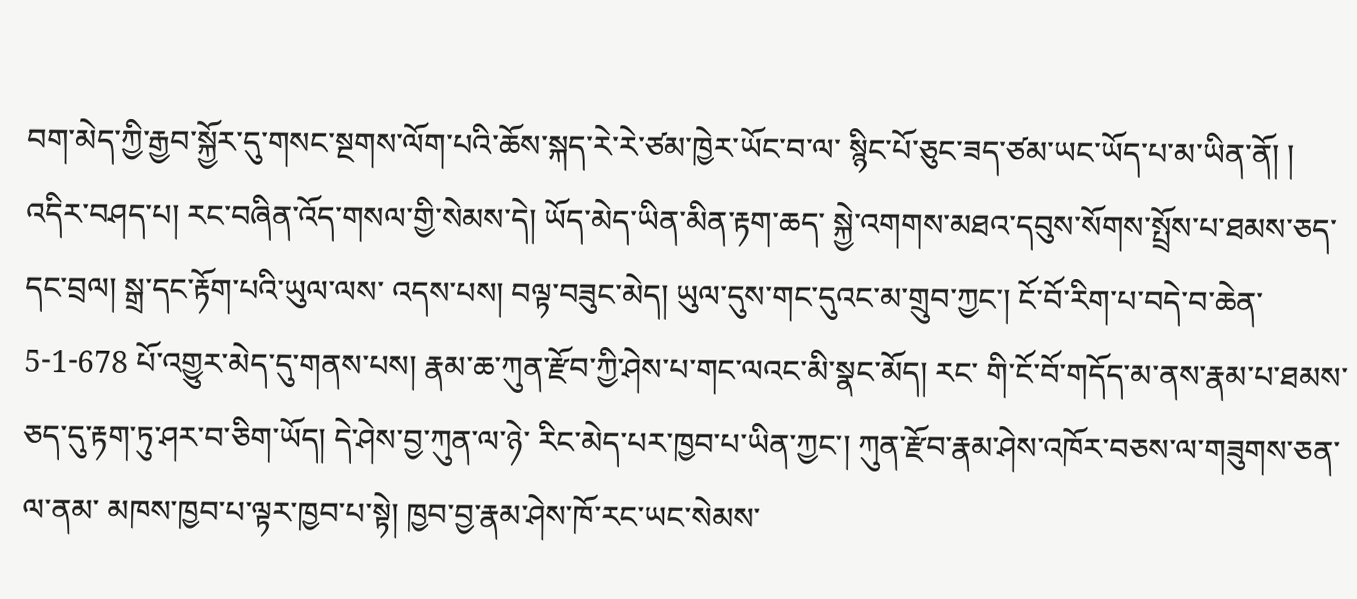བག་མེད་ཀྱི་རྒྱབ་སྐྱོར་དུ་གསང་སྔགས་ལོག་པའི་ཆོས་སྐད་རེ་རེ་ཙམ་ཁྱེར་ཡོང་བ་ལ་ སྙིང་པོ་ཅུང་ཟད་ཙམ་ཡང་ཡོད་པ་མ་ཡིན་ནོ། ། འདིར་བཤད་པ། རང་བཞིན་འོད་གསལ་གྱི་སེམས་དེ། ཡོད་མེད་ཡིན་མིན་རྟག་ཆད་ སྐྱེ་འགགས་མཐའ་དབུས་སོགས་སྤྲོས་པ་ཐམས་ཅད་དང་བྲལ། སྒྲ་དང་རྟོག་པའི་ཡུལ་ལས་ འདས་པས། བལྟ་བཟུང་མེད། ཡུལ་དུས་གང་དུའང་མ་གྲུབ་ཀྱང་། ངོ་བོ་རིག་པ་བདེ་བ་ཆེན་ 5-1-678 པོ་འགྱུར་མེད་དུ་གནས་པས། རྣམ་ཆ་ཀུན་རྫོབ་ཀྱི་ཤེས་པ་གང་ལའང་མི་སྣང་མོད། རང་ གི་ངོ་བོ་གདོད་མ་ནས་རྣམ་པ་ཐམས་ཅད་དུ་རྟག་ཏུ་ཤར་བ་ཅིག་ཡོད། དེ་ཤེས་བྱ་ཀུན་ལ་ཉེ་ རིང་མེད་པར་ཁྱབ་པ་ཡིན་ཀྱང་། ཀུན་རྫོབ་རྣམ་ཤེས་འཁོར་བཅས་ལ་གཟུགས་ཅན་ལ་ནམ་ མཁས་ཁྱབ་པ་ལྟར་ཁྱབ་པ་སྟེ། ཁྱབ་བྱ་རྣམ་ཤེས་ཁོ་རང་ཡང་སེམས་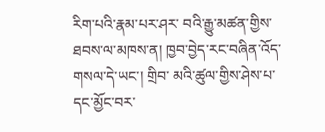རིག་པའི་རྣམ་པར་ཤར་ བའི་རྒྱུ་མཚན་གྱིས་ཐབས་ལ་མཁས་ན། ཁྱབ་བྱེད་རང་བཞིན་འོད་གསལ་དེ་ཡང་། གྲིབ་ མའི་ཚུལ་གྱིས་ཤེས་པ་དང་མྱོང་བར་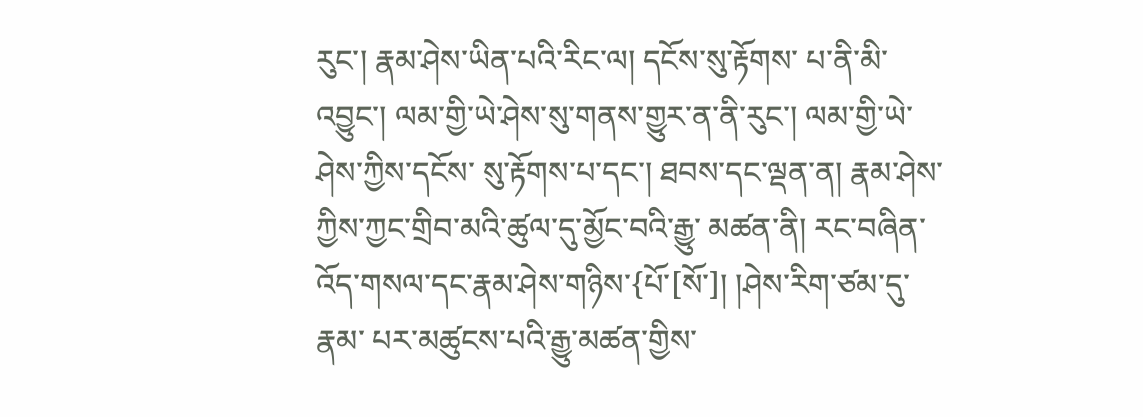རུང་། རྣམ་ཤེས་ཡིན་པའི་རིང་ལ། དངོས་སུ་རྟོགས་ པ་ནི་མི་འབྱུང་། ལམ་གྱི་ཡེ་ཤེས་སུ་གནས་གྱུར་ན་ནི་རུང་། ལམ་གྱི་ཡེ་ཤེས་ཀྱིས་དངོས་ སུ་རྟོགས་པ་དང་། ཐབས་དང་ལྡན་ན། རྣམ་ཤེས་ཀྱིས་ཀྱང་གྲིབ་མའི་ཚུལ་དུ་མྱོང་བའི་རྒྱུ་ མཚན་ནི། རང་བཞིན་འོད་གསལ་དང་རྣམ་ཤེས་གཉིས་{པོ་[སོ་]། །ཤེས་རིག་ཙམ་དུ་རྣམ་ པར་མཚུངས་པའི་རྒྱུ་མཚན་གྱིས་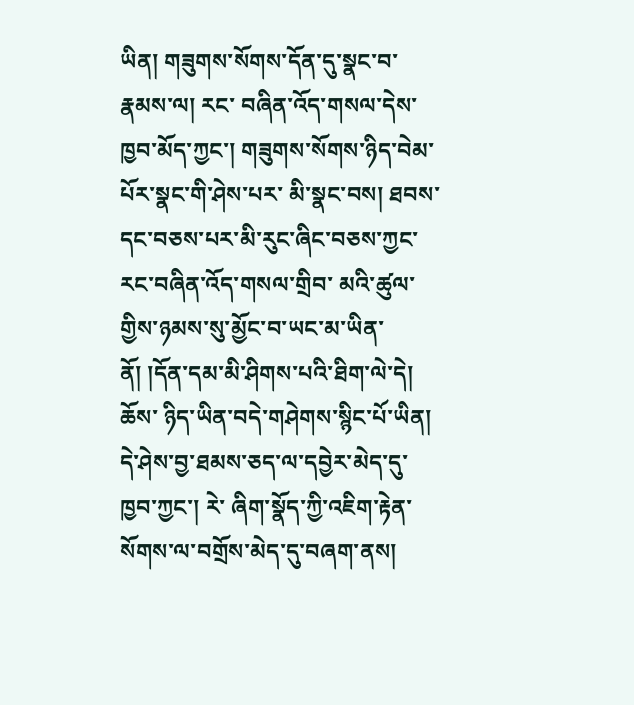ཡིན། གཟུགས་སོགས་དོན་དུ་སྣང་བ་རྣམས་ལ། རང་ བཞིན་འོད་གསལ་དེས་ཁྱབ་མོད་ཀྱང་། གཟུགས་སོགས་ཉིད་བེམ་པོར་སྣང་གི་ཤེས་པར་ མི་སྣང་བས། ཐབས་དང་བཅས་པར་མི་རུང་ཞིང་བཅས་ཀྱང་རང་བཞིན་འོད་གསལ་གྲིབ་ མའི་ཚུལ་གྱིས་ཉམས་སུ་མྱོང་བ་ཡང་མ་ཡིན་ནོ། །དོན་དམ་མི་ཤིགས་པའི་ཐིག་ལེ་དེ། ཆོས་ ཉིད་ཡིན་བདེ་གཤེགས་སྙིང་པོ་ཡིན། དེ་ཤེས་བྱ་ཐམས་ཅད་ལ་དབྱེར་མེད་དུ་ཁྱབ་ཀྱང་། རེ་ ཞིག་སྣོད་ཀྱི་འཇིག་རྟེན་སོགས་ལ་བགྲོས་མེད་དུ་བཞག་ནས།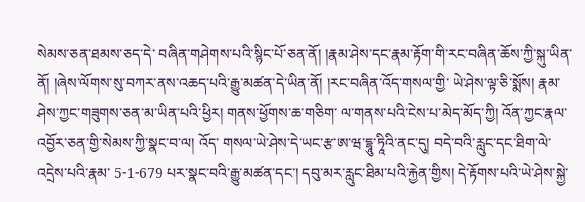སེམས་ཅན་ཐམས་ཅད་དེ་ བཞིན་གཤེགས་པའི་སྙིང་པོ་ཅན་ནོ། །རྣམ་ཤེས་དང་རྣམ་རྟོག་གི་རང་བཞིན་ཆོས་ཀྱི་སྐུ་ཡིན་ ནོ། །ཞེས་ལོགས་སུ་བཀར་ནས་འཆད་པའི་རྒྱུ་མཚན་དེ་ཡིན་ནོ། །རང་བཞིན་འོད་གསལ་གྱི་ ཡེ་ཤེས་ལྟ་ཅི་སྨོས། རྣམ་ཤེས་ཀྱང་གཟུགས་ཅན་མ་ཡིན་པའི་ཕྱིར། གནས་ཕྱོགས་ཆ་གཅིག་ ལ་གནས་པའི་ངེས་པ་མེད་མོད་ཀྱི། འོན་ཀྱང་རྣལ་འབྱོར་ཅན་གྱི་སེམས་ཀྱི་སྣང་བ་ལ། འོད་ གསལ་ཡེ་ཤེས་དེ་ཡང་རྩ་ཨ་ཝ་དྷཱུ་ཏཱིའི་ནང་དུ། བདེ་བའི་རླུང་དང་ཐིག་ལེ་འདྲེས་པའི་རྣམ་ 5-1-679 པར་སྣང་བའི་རྒྱུ་མཚན་དང་། དབུ་མར་རླུང་ཐིམ་པའི་རྐྱེན་གྱིས། དེ་རྟོགས་པའི་ཡེ་ཤེས་སྐྱེ་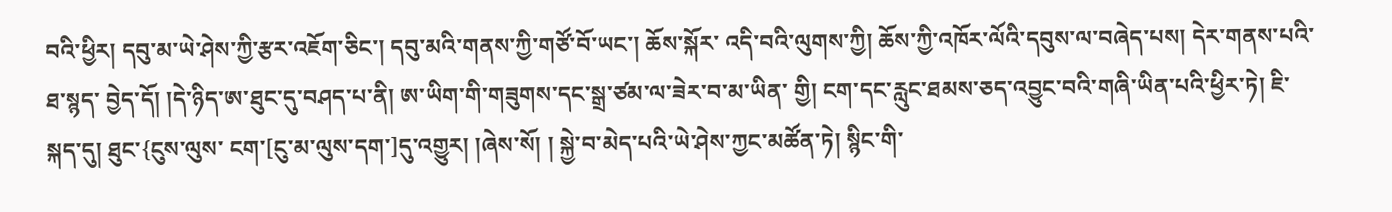བའི་ཕྱིར། དབུ་མ་ཡེ་ཤེས་ཀྱི་རྩར་འཇོག་ཅིང་། དབུ་མའི་གནས་ཀྱི་གཙོ་བོ་ཡང་། ཆོས་སྐོར་ འདི་བའི་ལུགས་ཀྱི། ཆོས་ཀྱི་འཁོར་ལོའི་དབུས་ལ་བཞེད་པས། དེར་གནས་པའི་ཐ་སྙད་ བྱེད་དོ། །དེ་ཉིད་ཨ་ཐུང་དུ་བཤད་པ་ནི། ཨ་ཡིག་གི་གཟུགས་དང་སྒྲ་ཙམ་ལ་ཟེར་བ་མ་ཡིན་ གྱི། ངག་དང་རླུང་ཐམས་ཅད་འབྱུང་བའི་གཞི་ཡིན་པའི་ཕྱིར་ཏེ། ཇི་སྐད་དུ། ཐུང་{ངུས་ལུས་ ངག་[ངུ་མ་ལུས་དག་]དུ་འགྱུར། །ཞེས་སོ། ། སྐྱེ་བ་མེད་པའི་ཡེ་ཤེས་ཀྱང་མཚོན་ཏེ། སྙིང་གི་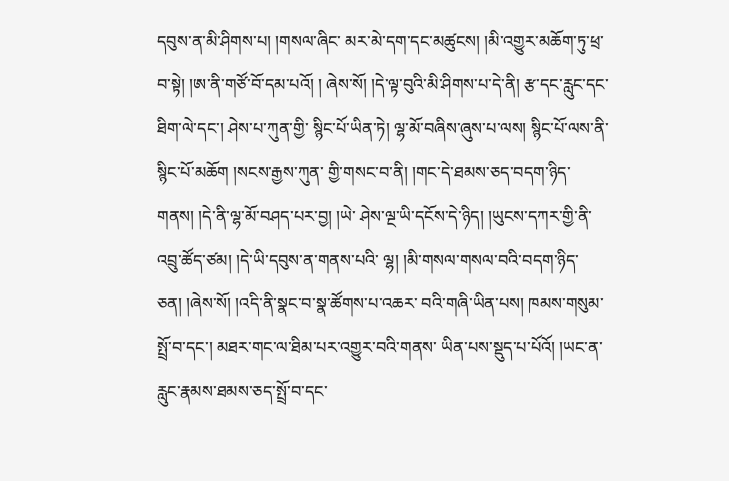དབུས་ན་མི་ཤིགས་པ། །གསལ་ཞིང་ མར་མེ་དག་དང་མཚུངས། །མི་འགྱུར་མཆོག་ཏུ་ཕྲ་བ་སྟེ། །ཨ་ནི་གཙོ་བོ་དམ་པའོ། ། ཞེས་སོ། །དེ་ལྟ་བུའི་མི་ཤིགས་པ་དེ་ནི། རྩ་དང་རླུང་དང་ཐིག་ལེ་དང་། ཤེས་པ་ཀུན་གྱི་ སྙིང་པོ་ཡིན་ཏེ། ལྷ་མོ་བཞིས་ཞུས་པ་ལས། སྙིང་པོ་ལས་ནི་སྙིང་པོ་མཆོག །སངས་རྒྱས་ཀུན་ གྱི་གསང་བ་ནི། །གང་དེ་ཐམས་ཅད་བདག་ཉིད་གནས། །དེ་ནི་ལྷ་མོ་བཤད་པར་བྱ། །ཡེ་ ཤེས་ལྔ་ཡི་དངོས་དེ་ཉིད། །ཡུངས་དཀར་གྱི་ནི་འབྲུ་ཚོད་ཙམ། །དེ་ཡི་དབུས་ན་གནས་པའི་ ལྷ། །མི་གསལ་གསལ་བའི་བདག་ཉིད་ཅན། །ཞེས་སོ། །འདི་ནི་སྣང་བ་སྣ་ཚོགས་པ་འཆར་ བའི་གཞི་ཡིན་པས། ཁམས་གསུམ་སྤྲོ་བ་དང་། མཐར་གང་ལ་ཐིམ་པར་འགྱུར་བའི་གནས་ ཡིན་པས་སྡུད་པ་པོའོ། །ཡང་ན་རླུང་རྣམས་ཐམས་ཅད་སྤྲོ་བ་དང་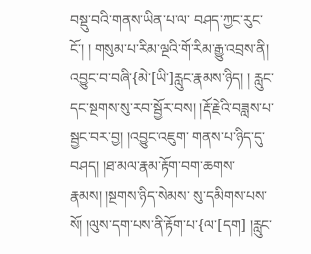བསྡུ་བའི་གནས་ཡིན་པ་ལ་ བཤད་ཀྱང་རུང་ངོ་། ། གསུམ་པ་རིམ་ལྔའི་གོ་རིམ་རྒྱུ་འབྲས་ནི། འབྱུང་བ་བཞི་{མེ་[ཡི་]རླུང་རྣམས་ཉིད། ། རླུང་དང་སྔགས་སུ་རབ་སྦྱོར་བས། །རྡོ་རྗེའི་བཟླས་པ་སྦྱང་བར་བྱ། །འབྱུང་འཇུག་ གནས་པ་ཉིད་དུ་བཤད། །ཐ་མལ་རྣམ་རྟོག་བག་ཆགས་རྣམས། །སྔགས་ཉིད་སེམས་ སུ་དམིགས་པས་སོ། །ལུས་དག་པས་ནི་རྟོག་པ་{ལ་[དག] །རླུང་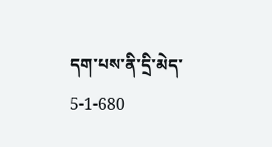དག་པས་ནི་དྲི་མེད་ 5-1-680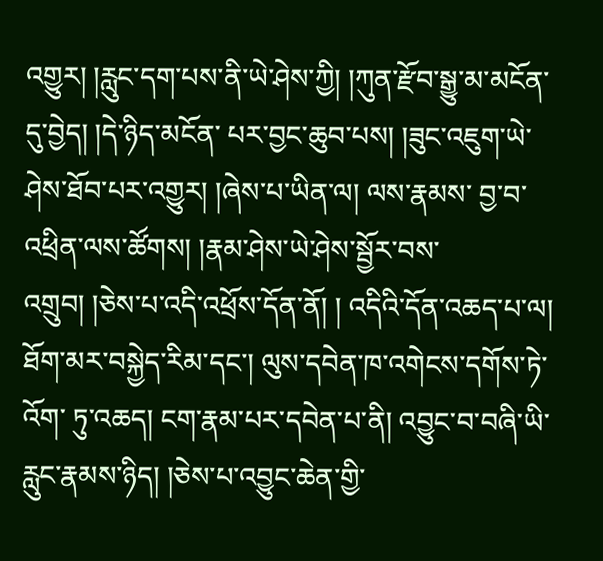འགྱུར། །རླུང་དག་པས་ནི་ཡེ་ཤེས་ཀྱི། །ཀུན་རྫོབ་སྒྱུ་མ་མངོན་དུ་བྱེད། །དེ་ཉིད་མངོན་ པར་བྱང་ཆུབ་པས། །ཟུང་འཇུག་ཡེ་ཤེས་ཐོབ་པར་འགྱུར། །ཞེས་པ་ཡིན་ལ། ལས་རྣམས་ བྱ་བ་འཕྲིན་ལས་ཚོགས། །རྣམ་ཤེས་ཡེ་ཤེས་སྦྱོར་བས་འགྲུབ། །ཅེས་པ་འདི་འཕྲོས་དོན་ནོ། ། འདིའི་དོན་འཆད་པ་ལ། ཐོག་མར་བསྐྱེད་རིམ་དང་། ལུས་དབེན་ཁ་འགེངས་དགོས་ཏེ་འོག་ ཏུ་འཆད། ངག་རྣམ་པར་དབེན་པ་ནི། འབྱུང་བ་བཞི་ཡི་རླུང་རྣམས་ཉིད། །ཅེས་པ་འབྱུང་ཆེན་གྱི་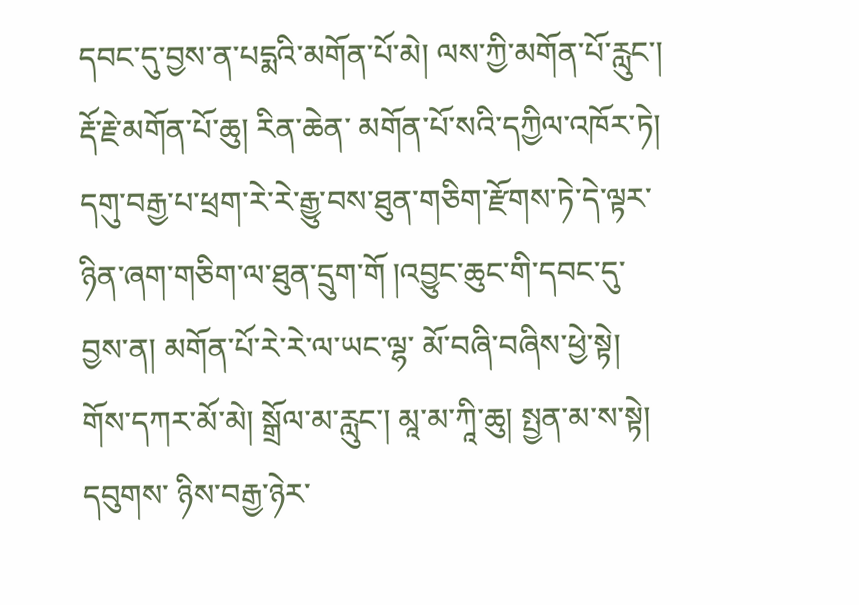དབང་དུ་བྱས་ན་པདྨའི་མགོན་པོ་མེ། ལས་ཀྱི་མགོན་པོ་རླུང་། རྡོ་རྗེ་མགོན་པོ་ཆུ། རིན་ཆེན་ མགོན་པོ་སའི་དཀྱིལ་འཁོར་ཏེ། དགུ་བརྒྱ་པ་ཕྲག་རེ་རེ་རྒྱུ་བས་ཐུན་གཅིག་རྫོགས་ཏེ་དེ་ལྟར་ ཉིན་ཞག་གཅིག་ལ་ཐུན་དྲུག་གོ །འབྱུང་ཆུང་གི་དབང་དུ་བྱས་ན། མགོན་པོ་རེ་རེ་ལ་ཡང་ལྷ་ མོ་བཞི་བཞིས་ཕྱེ་སྟེ། གོས་དཀར་མོ་མེ། སྒྲོལ་མ་རླུང་། མཱ་མ་ཀཱི་ཆུ། སྤྱན་མ་ས་སྟེ། དབུགས་ ཉིས་བརྒྱ་ཉེར་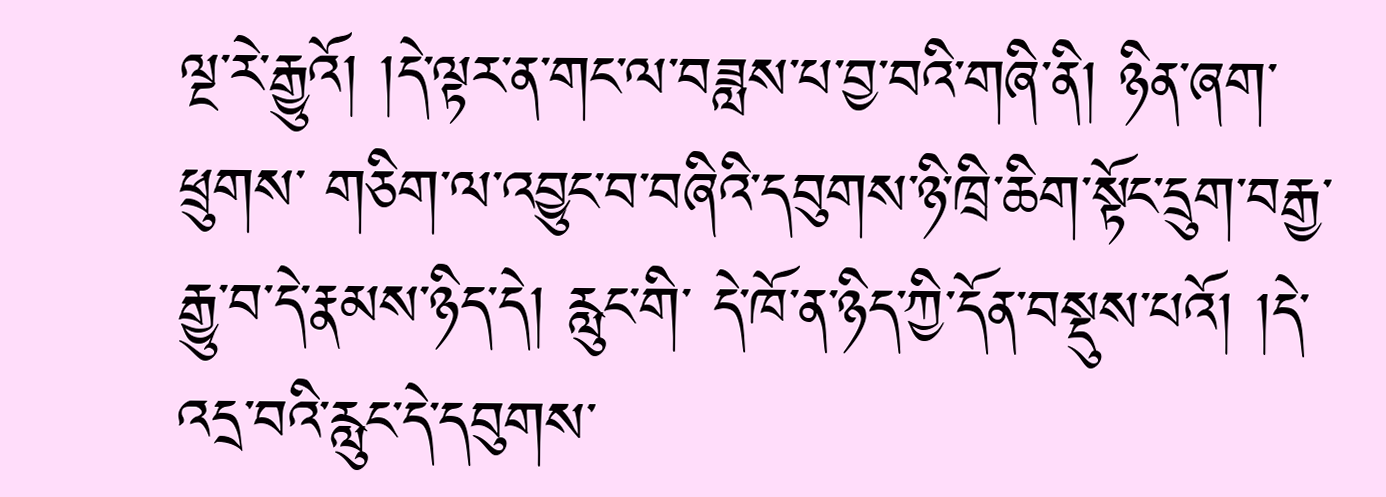ལྔ་རེ་རྒྱུའོ། །དེ་ལྟར་ན་གང་ལ་བཟླས་པ་བྱ་བའི་གཞི་ནི། ཉིན་ཞག་ཕྲུགས་ གཅིག་ལ་འབྱུང་བ་བཞིའི་དབུགས་ཉི་ཁྲི་ཆིག་སྟོང་དྲུག་བརྒྱ་རྒྱུ་བ་དེ་རྣམས་ཉིད་དེ། རླུང་གི་ དེ་ཁོ་ན་ཉིད་ཀྱི་དོན་བསྡུས་པའོ། །དེ་འདྲ་བའི་རླུང་དེ་དབུགས་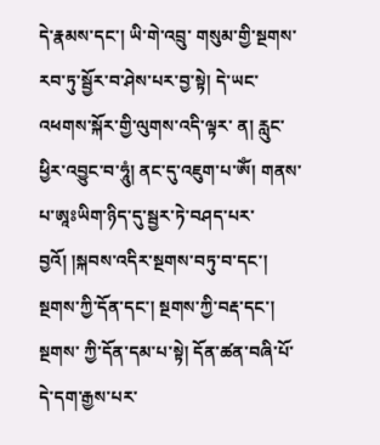དེ་རྣམས་དང་། ཡི་གེ་འབྲུ་ གསུམ་གྱི་སྔགས་རབ་ཏུ་སྦྱོར་བ་ཤེས་པར་བྱ་སྟེ། དེ་ཡང་འཕགས་སྐོར་གྱི་ལུགས་འདི་ལྟར་ ན། རླུང་ཕྱིར་འབྱུང་བ་ཧཱུཾ། ནང་དུ་འཇུག་པ་ༀ། གནས་པ་ཨཱཿཡིག་ཉིད་དུ་སྦྱར་ཏེ་བཤད་པར་ བྱའོ། །སྐབས་འདིར་སྔགས་བཏུ་བ་དང་། སྔགས་ཀྱི་དོན་དང་། སྔགས་ཀྱི་བརྡ་དང་། སྔགས་ ཀྱི་དོན་དམ་པ་སྟེ། དོན་ཚན་བཞི་པོ་དེ་དག་རྒྱས་པར་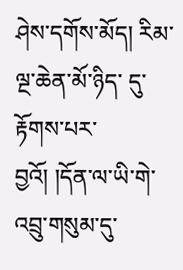ཤེས་དགོས་མོད། རིམ་ལྔ་ཆེན་མོ་ཉིད་ དུ་རྟོགས་པར་བྱའོ། །དོན་ལ་ཡི་གེ་འབྲུ་གསུམ་དུ་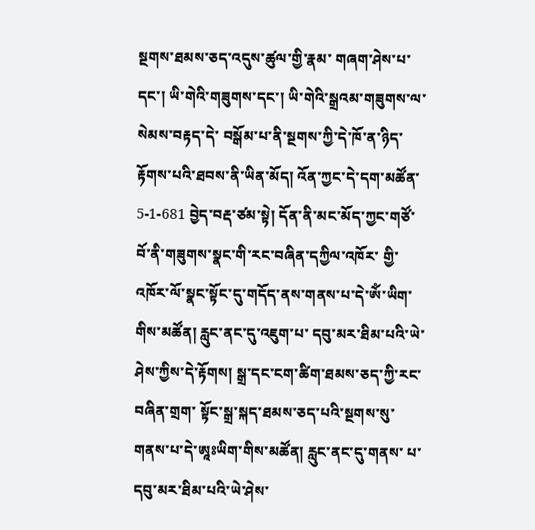སྔགས་ཐམས་ཅད་འདུས་ཚུལ་གྱི་རྣམ་ གཞག་ཤེས་པ་དང་། ཡི་གེའི་གཟུགས་དང་། ཡི་གེའི་སྒྲའམ་གཟུགས་ལ་སེམས་བརྟད་དེ་ བསྒོམ་པ་ནི་སྔགས་ཀྱི་དེ་ཁོ་ན་ཉིད་རྟོགས་པའི་ཐབས་ནི་ཡིན་མོད། འོན་ཀྱང་དེ་དག་མཚོན་ 5-1-681 བྱེད་བརྡ་ཙམ་སྟེ། དོན་ནི་མང་མོད་ཀྱང་གཙོ་བོ་ནི་གཟུགས་སྣང་གི་རང་བཞིན་དཀྱིལ་འཁོར་ གྱི་འཁོར་ལོ་སྣང་སྟོང་དུ་གདོད་ནས་གནས་པ་དེ་ༀ་ཡིག་གིས་མཚོན། རླུང་ནང་དུ་འཇུག་པ་ དབུ་མར་ཐིམ་པའི་ཡེ་ཤེས་ཀྱིས་དེ་རྟོགས། སྒྲ་དང་ངག་ཚིག་ཐམས་ཅད་ཀྱི་རང་བཞིན་གྲག་ སྟོང་སྒྲ་སྐད་ཐམས་ཅད་པའི་སྔགས་སུ་གནས་པ་དེ་ཨཱཿཡིག་གིས་མཚོན། རླུང་ནང་དུ་གནས་ པ་དབུ་མར་ཐིམ་པའི་ཡེ་ཤེས་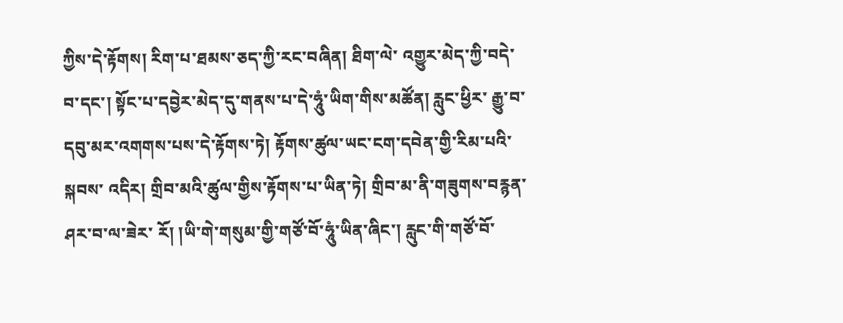ཀྱིས་དེ་རྟོགས། རིག་པ་ཐམས་ཅད་ཀྱི་རང་བཞིན། ཐིག་ལེ་ འགྱུར་མེད་ཀྱི་བདེ་བ་དང་། སྟོང་པ་དབྱེར་མེད་དུ་གནས་པ་དེ་ཧཱུཾ་ཡིག་གིས་མཚོན། རླུང་ཕྱིར་ རྒྱུ་བ་དབུ་མར་འགགས་པས་དེ་རྟོགས་ཏེ། རྟོགས་ཚུལ་ཡང་ངག་དབེན་གྱི་རིམ་པའི་སྐབས་ འདིར། གྲིབ་མའི་ཚུལ་གྱིས་རྟོགས་པ་ཡིན་ཏེ། གྲིབ་མ་ནི་གཟུགས་བརྙན་ཤར་བ་ལ་ཟེར་ རོ། །ཡི་གེ་གསུམ་གྱི་གཙོ་བོ་ཧཱུཾ་ཡིན་ཞིང་། རླུང་གི་གཙོ་བོ་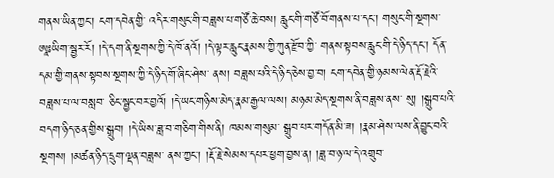གནས་ཡིན་ཀྱང་། ངག་དབེན་གྱི་ འདིར་གསུང་གི་བཟླས་པ་གཙོ་ཆེ་བས། རླུང་གི་གཙོ་བོ་གནས་པ་དང་། གསུང་གི་སྔགས་ ཨཱཿཡིག་སྦྱར་རོ། །དེ་དག་ནི་སྔགས་ཀྱི་དེ་ཁོ་ནའོ། །དེ་ལྟར་རླུང་རྣམས་ཀྱི་ཀུན་རྫོབ་ཀྱི་ གནས་སྟབས་རླུང་གི་དེ་ཉིད་དང་། དོན་དམ་གྱི་གནས་སྟབས་སྔགས་ཀྱི་དེ་ཉིད་གོ་ཞིང་ཤེས་ ནས། བཟླས་པའི་དེ་ཉིད་ཅེས་བྱ་བ། ངག་དབེན་གྱི་ཉམས་ལེན་རྡོ་རྗེའི་བཟླས་པ་ལ་བསླབ་ ཅིང་སྦྱང་བར་བྱའོ། །དེ་ཡང་གཉིས་མེད་རྣམ་རྒྱལ་ལས། མཉམ་མེད་སྔགས་ནི་བཟླས་ནས་ སུ། །སྒྲུབ་པའི་བདག་ཉིད་ཅན་གྱིས་སྒྲུབ། །དེ་ཡིས་ཟླ་བ་གཅིག་གིས་ནི། ཁམས་གསུམ་ སྒྲུབ་པར་གདོན་མི་ཟ། །རྣམ་ཤེས་ལས་ནི་བྱུང་བའི་སྔགས། །མཚན་ཉིད་དྲུག་ལྡན་བཟླས་ ནས་ཀྱང་། །རྡོ་རྗེ་སེམས་དཔར་ཕྱག་བྱས་ན། །ཟླ་བ་ཉ་ལ་དེ་འགྲུབ་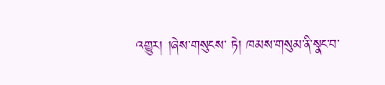འགྱུར། །ཞེས་གསུངས་ ཏེ། ཁམས་གསུམ་ནི་སྣང་བ་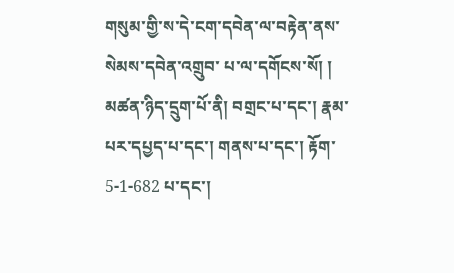གསུམ་གྱི་ས་དེ་ངག་དབེན་ལ་བརྟེན་ནས་སེམས་དབེན་འགྲུབ་ པ་ལ་དགོངས་སོ། ། མཚན་ཉིད་དྲུག་པོ་ནི། བགྲང་པ་དང་། རྣམ་པར་དཔྱད་པ་དང་། གནས་པ་དང་། རྟོག་ 5-1-682 པ་དང་།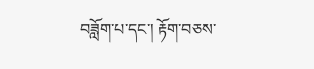བཟློག་པ་དང་། རྟོག་བཅས་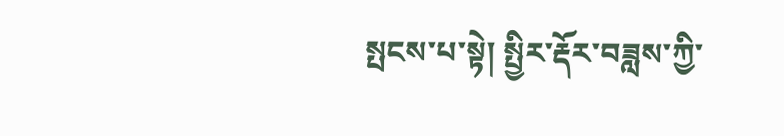སྤངས་པ་སྟེ། སྤྱིར་རྡོར་བཟླས་ཀྱི་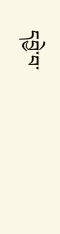དབྱེ་བ་